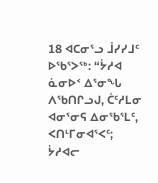18 ᐊᑕᓂᕐᓗ ᒨᓯᓯᒧᑦ ᐅᖃᕐᐳᖅ: “ᔮᓱᐊ ᓈᓂᐅᑉ ᐃᕐᓂᖓ ᐱᖃᑎᒋᓗᒍ, ᑖᑦᓱᒪᓂ ᐊᓂᕐᓂᕋ ᐃᓂᖃᕐᒪᑦ, ᐸᑎᒻᒥᓂᐊᕐᐸᑦ;
ᔮᓱᐊᓕ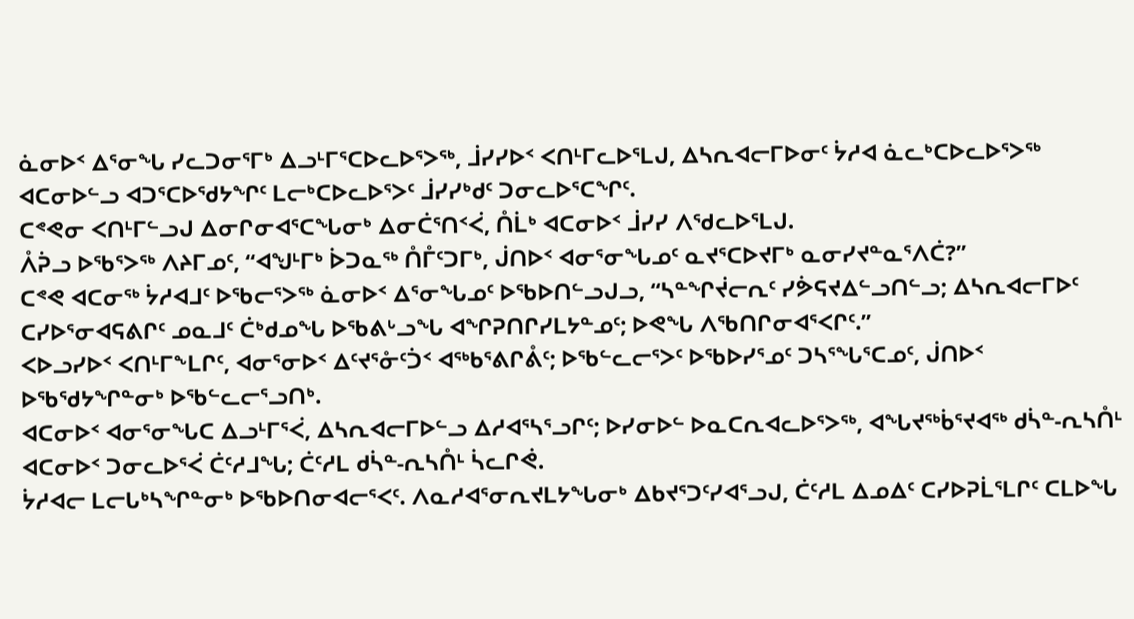ᓈᓂᐅᑉ ᐃᕐᓂᖓ ᓯᓚᑐᓂᕐᒥᒃ ᐃᓗᒻᒥᕐᑕᐅᓚᐅᕐᐳᖅ, ᒨᓯᓯᐅᑉ ᐸᑎᒻᒥᓚᐅᕐᒪᒍ, ᐃᓴᕆᐊᓕᒥᐅᓂᑦ ᔮᓱᐊ ᓈᓚᒃᑕᐅᓚᐅᕐᐳᖅ ᐊᑕᓂᐅᓪᓗ ᐊᑐᕐᑕᐅᖁᔭᖏᑦ ᒪᓕᒃᑕᐅᓚᐅᕐᐳᑦ ᒨᓯᓯᒃᑯᑦ ᑐᓂᓚᐅᕐᑕᖏᑦ.
ᑕᕝᕙᓂ ᐸᑎᒻᒥᓪᓗᒍ ᐃᓂᒋᓂᐊᕐᑕᖓᓂᒃ ᐃᓂᑖᕐᑎᑉᐹ, ᑍᒫᒃ ᐊᑕᓂᐅᑉ ᒨᓯᓯ ᐱᖁᓚᐅᕐᒪᒍ.
ᐰᕉᓗ ᐅᖃᕐᐳᖅ ᐱᔨᒥᓄᑦ, “ᐊᖑᒻᒥᒃ ᐆᑐᓇᖅ ᑍᒤᑦᑐᒥᒃ, ᒎᑎᐅᑉ ᐊᓂᕐᓂᖓᓄᑦ ᓇᔪᕐᑕᐅᔪᒥᒃ ᓇᓂᓯᔪᓐᓇᕐᐱᑖ?”
ᑕᕝᕙ ᐊᑕᓂᖅ ᔮᓱᐊᒧᑦ ᐅᖃᓕᕐᐳᖅ ᓈᓂᐅᑉ ᐃᕐᓂᖓᓄᑦ ᐅᖃᐅᑎᓪᓗᒍᓗ, “ᓴᓐᖏᔫᓕᕆᑦ ᓯᕘᕋᔪᐃᓪᓗᑎᓪᓗ; ᐃᓴᕆᐊᓕᒥᐅᑦ ᑕᓯᐅᕐᓂᐊᕋᕕᒋᑦ ᓄᓇᒧᑦ ᑖᒃᑯᓄᖓ ᐅᖃᕕᒡᓗᖓ ᐊᖏᕈᑎᒋᓯᒪᔭᓐᓄᑦ; ᐅᕙᖓ ᐱᖃᑎᒋᓂᐊᕐᐸᒋᑦ.”
ᐸᐅᓗᓯᐅᑉ ᐸᑎᒻᒥᖕᒪᒋᑦ, ᐊᓂᕐᓂᐅᑉ ᐃᑦᔪᕐᓁᑦᑑᑉ ᐊᖅᑲᕐᕕᒋᕔᑦ; ᐅᖃᓪᓚᓕᕐᐳᑦ ᐅᖃᐅᓯᕐᓄᑦ ᑐᓴᕐᖓᕐᑕᓄᑦ, ᒎᑎᐅᑉ ᐅᖃᖁᔭᖏᓐᓂᒃ ᐅᖃᓪᓚᓕᕐᓗᑎᒃ.
ᐊᑕᓂᐅᑉ ᐊᓂᕐᓂᖓᑕ ᐃᓗᒻᒥᕐᐹ, ᐃᓴᕆᐊᓕᒥᐅᓪᓗ ᐃᓱᐊᕐᓴᕐᓗᒋᑦ; ᐅᓯᓂᐅᓪ ᐅᓇᑕᕆᐊᓚᐅᕐᐳᖅ, ᐊᖓᔪᖅᑳᕐᔪᐊᖅ ᑯᓵᓐ-ᕆᓴᑍᒻ ᐊᑕᓂᐅᑉ ᑐᓂᓚᐅᕐᐹ ᑖᑦᓱᒧᖓ; ᑖᑦᓱᒪ ᑯᓵᓐ-ᕆᓴᑍᒻ ᓵᓚᒋᕚ.
ᔮᓱᐊᓕ ᒪᓕᒐᒃᓴᖏᓐᓂᒃ ᐅᖃᐅᑎᓂᐊᓕᕐᐸᑦ. ᐱᓇᓱᐊᕐᓂᕆᔪᒪᔭᖓᓂᒃ ᐃᑲᔪᕐᑐᑦᓯᐊᕐᓗᒍ, ᑖᑦᓱᒪ ᐃᓄᐃᑦ ᑕᓯᐅᕈᒫᕐᒪᒋᑦ ᑕᒪᐅᖓ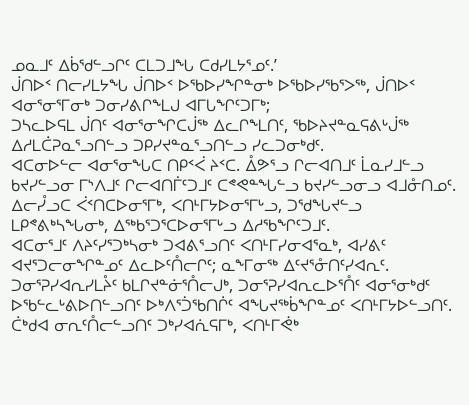ᓄᓇᒧᑦ ᐃᑳᖁᓪᓗᒋᑦ ᑕᒪᑐᒧᖓ ᑕᑯᓯᒪᔭᕐᓄᑦ.’
ᒎᑎᐅᑉ ᑎᓕᓯᒪᔭᖓ ᒎᑎᐅᑉ ᐅᖃᐅᓯᖏᓐᓂᒃ ᐅᖃᐅᓯᖃᕐᐳᖅ, ᒎᑎᐅᑉ ᐊᓂᕐᓂᕐᒥᓂᒃ ᑐᓂᓯᕕᒋᖕᒪᒍ ᐊᒥᒐᖏᑦᑐᒥᒃ;
ᑐᓴᓚᐅᕋᒪ ᒎᑎᑦ ᐊᓂᕐᓂᖏᑕᒎᖅ ᐃᓚᒋᖕᒪᑎᑦ, ᖃᐅᔨᔪᓐᓇᕋᕕᒡᒎᖅ ᐃᓱᒪᑖᕈᓇᕐᓗᑎᓪᓗ ᑐᑭᓯᔪᓐᓇᕐᓗᑎᓪᓗ ᓯᓚᑐᓂᒃᑯᑦ.
ᐊᑕᓂᐅᓪᓕ ᐊᓂᕐᓂᖓᑕ ᑎᑭᑉᐹ ᔨᑉᑕ. ᐂᕗᕐᓗ ᒋᓕᐊᑎᒧᑦ ᒫᓇᓯᒧᓪᓗ ᑲᔪᓯᓪᓗᓂ ᒥᔅᐱᒧᑦ ᒋᓕᐊᑎᒦᑦᑐᒧᑦ ᑕᕝᕙᓐᖓᓪᓗ ᑲᔪᓯᓪᓗᓂᓗ ᐊᒧᓁᑎᓄᑦ.
ᐃᓕᓮᓗᑕ ᐹᑉᑎᑕᐅᓂᕐᒥᒃ, ᐸᑎᒻᒥᔭᐅᓂᕐᒥᒡᓗ, ᑐᖁᖓᔪᓪᓗ ᒪᑭᕝᕕᒃᓴᖓᓂᒃ, ᐃᖅᑲᕐᑐᕐᑕᐅᓂᕐᒥᒡᓗ ᐃᓱᖃᖏᑦᑐᒧᑦ.
ᐊᑕᓂᕐᒧᑦ ᐱᔨᑦᓯᕐᑐᒃᓴᓂᒃ ᑐᐊᕕᕐᓗᑎᑦ ᐸᑎᒻᒥᓯᓂᐊᕐᓇᒃ, ᐊᓯᕕᑦ ᐊᔪᕐᑐᓕᓂᖏᓐᓄᑦ ᐃᓚᐅᑦᑍᓕᒋᑦ; ᓇᖕᒥᓂᖅ ᐃᑦᔪᕐᓁᑎᑦᓯᐊᕆᑦ.
ᑐᓂᕐᕈᓯᐊᕆᓯᒪᔧᑦ ᑲᒪᒋᔪᓐᓃᕐᑍᓕᒍᒃ, ᑐᓂᕐᕈᓯᐊᕆᓚᐅᕐᑍᑦ ᐊᓂᕐᓂᒃᑯᑦ ᐅᖃᓪᓚᒡᕕᐅᑎᓪᓗᑎᑦ ᐅᒃᐱᕐᑑᖃᑎᒌᑦ ᐊᖓᔪᖅᑳᖏᓐᓄᑦ ᐸᑎᒻᒥᔭᐅᓪᓗᑎᑦ.
ᑖᒃᑯᐊ ᓂᕆᑦᑍᓕᓪᓗᑎᑦ ᑐᒃᓯᐊᕇᕋᒥᒃ, ᐸᑎᒻᒥᕚᒃ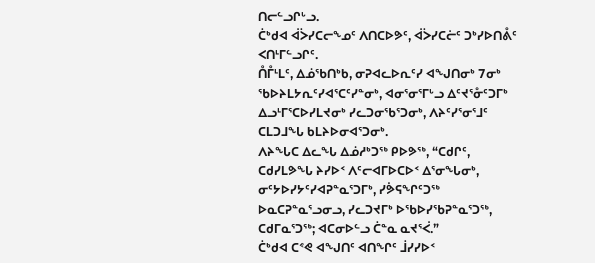ᑎᓕᓪᓗᒋᒡᓗ.
ᑖᒃᑯᐊ ᐋᐴᓯᑕᓕᖕᓄᑦ ᐱᑎᑕᐅᕗᑦ, ᐋᐴᓯᑕᓖᑦ ᑐᒃᓯᐅᑎᕔᑦ ᐸᑎᒻᒥᓪᓗᒋᑦ.
ᑍᒤᒻᒪᑦ, ᐃᓅᖃᑎᒃᑲ, ᓂᕈᐊᓚᐅᕆᑦᓯ ᐊᖑᑎᓂᒃ 7ᓂᒃ ᖃᐅᔨᒪᔭᕆᑦᓯᐊᕐᑕᑦᓯᓐᓂᒃ, ᐊᓂᕐᓂᕐᒥᒡᓗ ᐃᑦᔪᕐᓁᑦᑐᒥᒃ ᐃᓗᒻᒥᕐᑕᐅᓯᒪᔪᓂᒃ ᓯᓚᑐᓂᖃᕐᑐᓂᒃ, ᐱᔨᑦᓯᕐᓂᕐᒧᑦ ᑕᒪᑐᒧᖓ ᑲᒪᔨᐅᓂᐊᕐᑐᓂᒃ.
ᐱᔨᖓᑕ ᐃᓚᖓ ᐃᓅᓱᒃᑐᖅ ᑭᐅᕗᖅ, “ᑕᑯᒋᑦ, ᑕᑯᓯᒪᕗᖓ ᔨᓯᐅᑉ ᐱᑦᓕᐊᒥᐅᑕᐅᑉ ᐃᕐᓂᖓᓂᒃ, ᓂᑦᔭᐅᓯᔭᑦᓯᐊᕈᓐᓇᕐᑐᒥᒃ, ᓯᕘᕋᖏᑦᑐᖅ ᐅᓇᑕᕈᓐᓇᕐᓗᓂᓗ, ᓯᓚᑐᔪᒥᒃ ᐅᖃᐅᓯᖃᕈᓐᓇᕐᑐᖅ, ᑕᑯᒥᓇᕐᑐᖅ; ᐊᑕᓂᐅᓪᓗ ᑖᓐᓇ ᓇᔪᕐᐹ.”
ᑖᒃᑯᐊ ᑕᕝᕙ ᐊᖑᑎᑦ ᐊᑎᖏᑦ ᒨᓯᓯᐅᑉ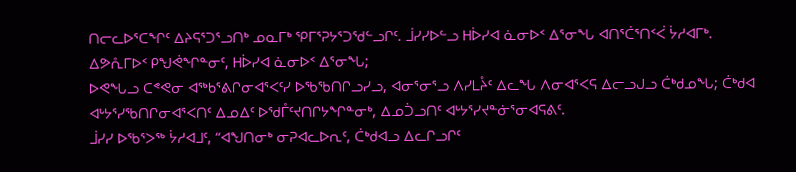ᑎᓕᓚᐅᕐᑕᖏᑦ ᐃᔨᕋᕐᑐᕐᓗᑎᒃ ᓄᓇᒥᒃ ᕿᒥᕐᕈᔭᕐᑐᖁᓪᓗᒋᑦ. ᒨᓯᓯᐅᓪᓗ ᕼᐆᓯᐊ ᓈᓂᐅᑉ ᐃᕐᓂᖓ ᐊᑎᕐᑖᕐᑎᑉᐹ ᔮᓱᐊᒥᒃ.
ᐃᕗᕅᒥᐅᑉ ᑭᖑᕚᖏᓐᓂᑦ, ᕼᐆᓯᐊ ᓈᓂᐅᑉ ᐃᕐᓂᖓ;
ᐅᕙᖓᓗ ᑕᕝᕙᓂ ᐊᖅᑲᕐᕕᒋᓂᐊᕐᐸᑦᓯ ᐅᖃᖃᑎᒋᓗᓯᓗ, ᐊᓂᕐᓂᕐᓗ ᐱᓯᒪᔧᑦ ᐃᓚᖓ ᐱᓂᐊᕐᐸᕋ ᐃᓕᓗᒍᓗ ᑖᒃᑯᓄᖓ; ᑖᒃᑯᐊ ᐊᒡᔭᕐᓯᖃᑎᒋᓂᐊᕐᐸᑎᑦ ᐃᓄᐃᑦ ᐅᖁᒤᑦᔪᑎᒋᔭᖏᓐᓂᒃ, ᐃᓄᑑᓗᑎᑦ ᐊᒡᔭᕐᓯᔪᓐᓃᕐᓂᐊᕋᕕᑦ.
ᒨᓯᓯ ᐅᖃᕐᐳᖅ ᔮᓱᐊᒧᑦ, “ᐊᖑᑎᓂᒃ ᓂᕈᐊᓚᐅᕆᑦ, ᑖᒃᑯᐊᓗ ᐃᓚᒋᓗᒋᑦ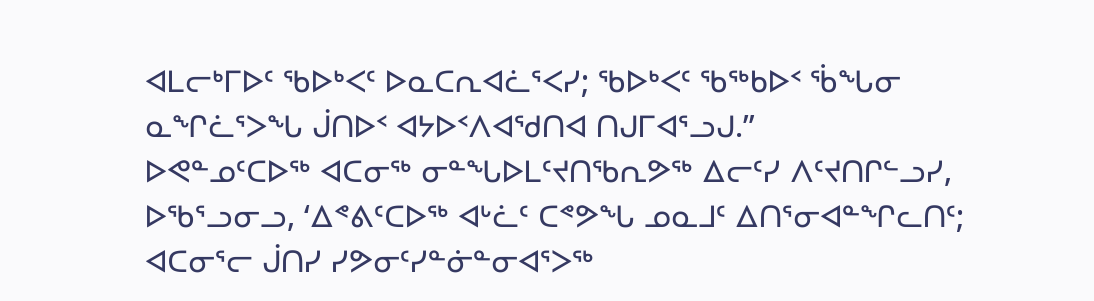ᐊᒪᓕᒃᒥᐅᑦ ᖃᐅᒃᐸᑦ ᐅᓇᑕᕆᐊᓛᕐᐸᓯ; ᖃᐅᒃᐸᑦ ᖃᖅᑲᐅᑉ ᖄᖓᓂ ᓇᖏᓛᕐᐳᖓ ᒎᑎᐅᑉ ᐊᔭᐅᑉᐱᐊᖁᑎᐊ ᑎᒍᒥᐊᕐᓗᒍ.”
ᐅᕙᓐᓄᑦᑕᐅᖅ ᐊᑕᓂᖅ ᓂᓐᖓᐅᒪᑦᔪᑎᖃᕆᕗᖅ ᐃᓕᑦᓯ ᐱᑦᔪᑎᒋᓪᓗᓯ, ᐅᖃᕐᓗᓂᓗ, ‘ᐃᕝᕕᑦᑕᐅᖅ ᐊᒡᓛᑦ ᑕᕝᕗᖓ ᓄᓇᒧᑦ ᐃᑎᕐᓂᐊᓐᖏᓚᑎᑦ;
ᐊᑕᓂᕐᓕ ᒎᑎᓯ ᓯᕗᓂᑦᓯᓐᓃᓐᓂᐊᕐᐳᖅ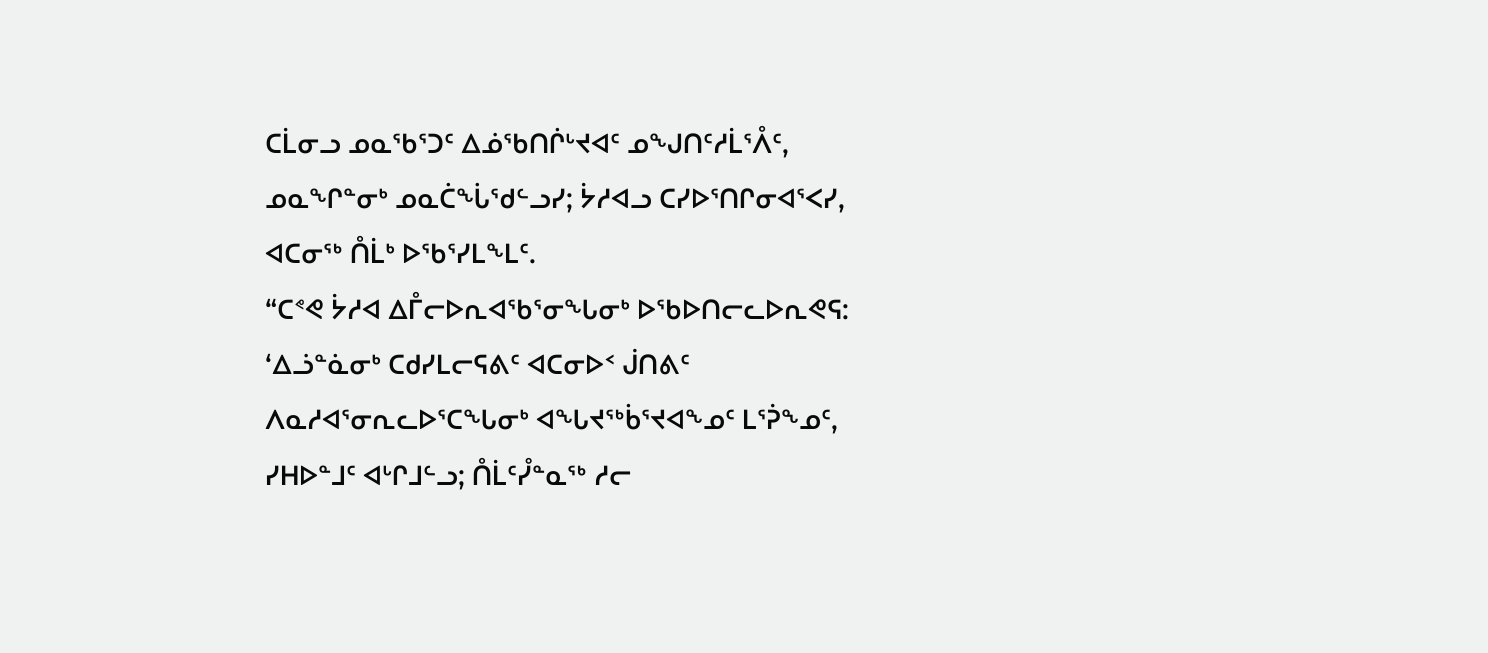ᑕᒫᓂᓗ ᓄᓇᖃᕐᑐᑦ ᐃᓅᖃᑎᒌᒡᔪᐊᑦ ᓄᖑᑎᑦᓱᒫᕐᐰᑦ, ᓄᓇᖏᓐᓂᒃ ᓄᓇᑖᖔᖁᓪᓗᓯ; ᔮᓱᐊᓗ ᑕᓯᐅᕐᑎᒋᓂᐊᕐᐸᓯ, ᐊᑕᓂᖅ ᑍᒫᒃ ᐅᖃᕐᓯᒪᖕᒪᑦ.
“ᑕᕝᕙ ᔮᓱᐊ ᐃᒤᓕᐅᕆᐊᖃᕐᓂᖓᓂᒃ ᐅᖃᐅᑎᓕᓚᐅᕆᕙᕋ: ‘ᐃᓘᓐᓈᓂᒃ ᑕᑯᓯᒪᓕᕋᕕᑦ ᐊᑕᓂᐅᑉ ᒎᑎᕕᑦ ᐱᓇᓱᐊᕐᓂᕆᓚᐅᕐᑕᖓᓂᒃ ᐊᖓᔪᖅᑳᕐᔪᐊᖕᓄᑦ ᒪᕐᕉᖕᓄᑦ, ᓯᕼᐅᓐᒧᑦ ᐊᒡᒋᒧᓪᓗ; ᑍᒫᑦᓮᓐᓇᖅ ᓱᓕ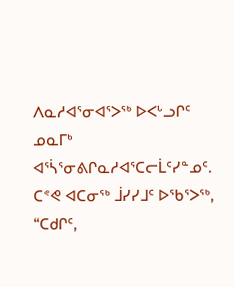ᐱᓇᓱᐊᕐᓂᐊᕐᐳᖅ ᐅᐸᒡᓗᒋᑦ ᓄᓇᒥᒃ ᐊᕐᓵᕐᓂᕕᒋᓇᓱᐊᕐᑕᓕᒫᑦᓯᓐᓄᑦ.
ᑕᕝᕙ ᐊᑕᓂᖅ ᒨᓯᓯᒧᑦ ᐅᖃᕐᐳᖅ, “ᑕᑯᒋᑦ,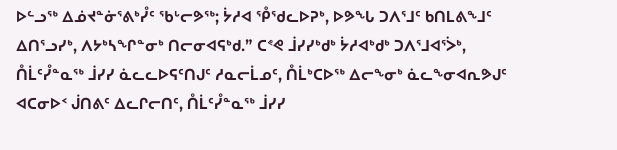ᐅᓪᓗᖅ ᐃᓅᔪᓐᓃᕐᕕᒃᓮᑦ ᖃᒡᓕᕗᖅ; ᔮᓱᐊ ᕾᖁᓚᐅᕈᒃ, ᐅᕗᖓ ᑐᐱᕐᒧᑦ ᑲᑎᒪᕕᖕᒧᑦ ᐃᑎᕐᓗᓯᒃ, ᐱᔭᒃᓴᖏᓐᓂᒃ ᑎᓕᓂᐊᕋᒃᑯ.” ᑕᕝᕙ ᒨᓯᓯᒃᑯᒃ ᔮᓱᐊᒃᑯᒃ ᑐᐱᕐᒧᐊᕐᐴᒃ,
ᑍᒫᑦᓮᓐᓇᖅ ᒨᓯᓯ ᓈᓚᓚᐅᕋᑦᑎᒍᑦ ᓱᓇᓕᒫᓄᑦ, ᑍᒫᒃᑕᐅᖅ ᐃᓕᖕᓂᒃ ᓈᓚᖕᓂᐊᕆᕗᒍᑦ ᐊᑕᓂᐅᑉ ᒎᑎᕕᑦ ᐃᓚᒋᓕᑎᑦ, ᑍᒫᑦᓮᓐᓇᖅ ᒨᓯᓯ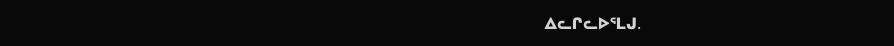ᐃᓚᒋᓚᐅᕐᒪᒍ.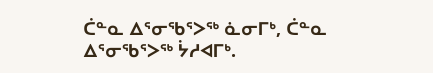ᑖᓐᓇ ᐃᕐᓂᖃᕐᐳᖅ ᓈᓂᒥᒃ, ᑖᓐᓇ ᐃᕐᓂᖃᕐᐳᖅ ᔮᓱᐊᒥᒃ.